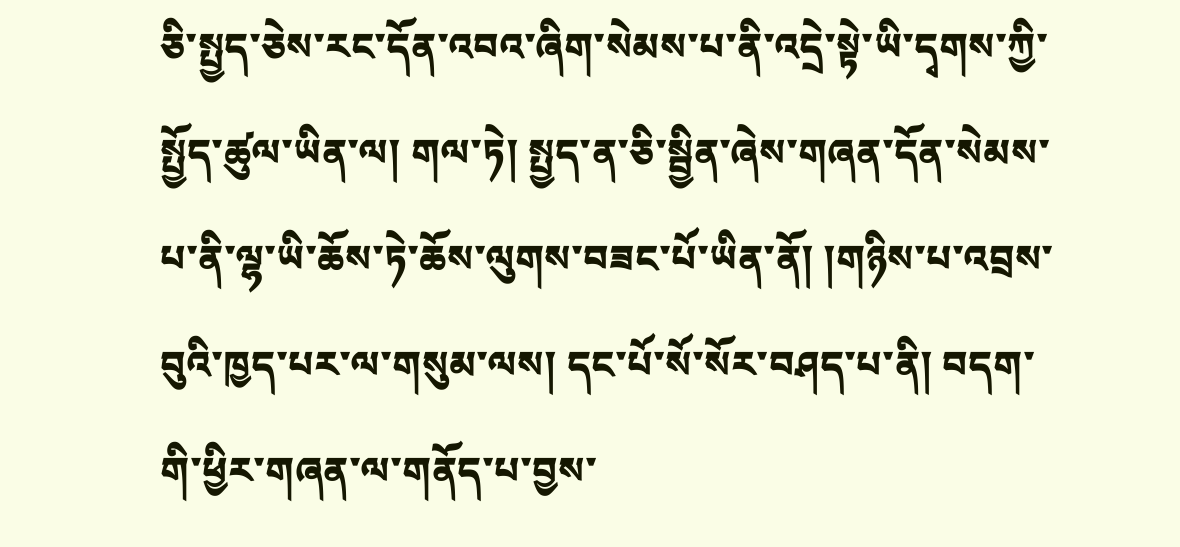ཅི་སྤྱད་ཅེས་རང་དོན་འབའ་ཞིག་སེམས་པ་ནི་འདྲེ་སྟེ་ཡི་དྭགས་ཀྱི་སྤྱོད་ཚུལ་ཡིན་ལ། གལ་ཏེ། སྤྱད་ན་ཅི་སྦྱིན་ཞེས་གཞན་དོན་སེམས་པ་ནི་ལྷ་ཡི་ཆོས་ཏེ་ཆོས་ལུགས་བཟང་པོ་ཡིན་ནོ། །གཉིས་པ་འབྲས་བུའི་ཁྱད་པར་ལ་གསུམ་ལས། དང་པོ་སོ་སོར་བཤད་པ་ནི། བདག་གི་ཕྱིར་གཞན་ལ་གནོད་པ་བྱས་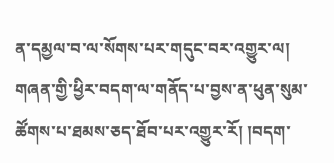ན་དམྱལ་བ་ལ་སོགས་པར་གདུང་བར་འགྱུར་ལ། གཞན་གྱི་ཕྱིར་བདག་ལ་གནོད་པ་བྱས་ན་ཕུན་སུམ་ཚོགས་པ་ཐམས་ཅད་ཐོབ་པར་འགྱུར་རོ། །བདག་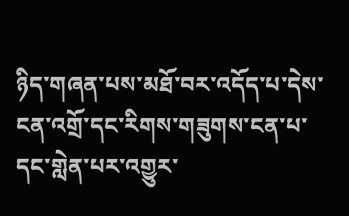ཉིད་གཞན་པས་མཐོ་བར་འདོད་པ་དེས་ངན་འགྲོ་དང་རིགས་གཟུགས་ངན་པ་དང་གླེན་པར་འགྱུར་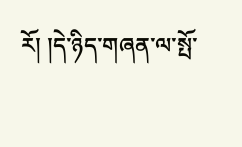རོ། །དེ་ཉིད་གཞན་ལ་སྤོ་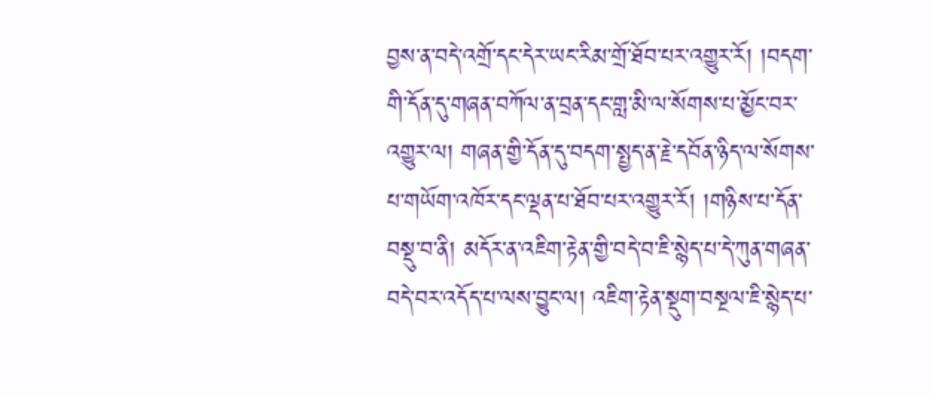བྱས་ན་བདེ་འགྲོ་དང་དེར་ཡང་རིམ་གྲོ་ཐོབ་པར་འགྱུར་རོ། །བདག་གི་དོན་དུ་གཞན་བཀོལ་ན་བྲན་དང་གླ་མི་ལ་སོགས་པ་མྱོང་བར་འགྱུར་ལ། གཞན་གྱི་དོན་དུ་བདག་སྤྱད་ན་རྗེ་དབོན་ཉིད་ལ་སོགས་པ་གཡོག་འཁོར་དང་ལྡན་པ་ཐོབ་པར་འགྱུར་རོ། །གཉིས་པ་དོན་བསྡུ་བ་ནི། མདོར་ན་འཇིག་རྟེན་གྱི་བདེ་བ་ཇི་སྙེད་པ་དེ་ཀུན་གཞན་བདེ་བར་འདོད་པ་ལས་བྱུང་ལ། འཇིག་རྟེན་སྡུག་བསྔལ་ཇི་སྙེད་པ་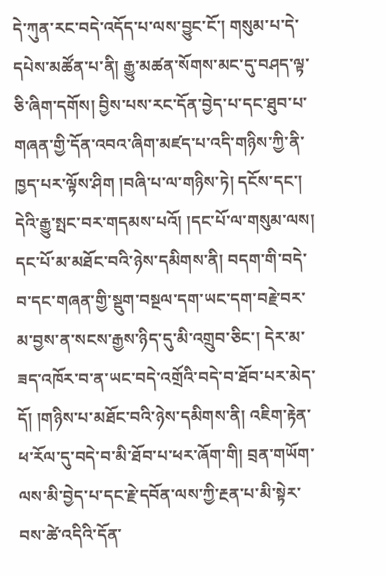དེ་ཀུན་རང་བདེ་འདོད་པ་ལས་བྱུང་ངོ་། གསུམ་པ་དེ་དཔེས་མཚོན་པ་ནི། རྒྱུ་མཚན་སོགས་མང་དུ་བཤད་ལྟ་ཅི་ཞིག་དགོས། བྱིས་པས་རང་དོན་བྱེད་པ་དང་ཐུབ་པ་གཞན་གྱི་དོན་འབའ་ཞིག་མཛད་པ་འདི་གཉིས་ཀྱི་ནི་ཁྱད་པར་ལྟོས་ཤིག །བཞི་པ་ལ་གཉིས་ཏེ། དངོས་དང་། དེའི་རྒྱུ་སྤང་བར་གདམས་པའོ། །དང་པོ་ལ་གསུམ་ལས། དང་པོ་མ་མཐོང་བའི་ཉེས་དམིགས་ནི། བདག་གི་བདེ་བ་དང་གཞན་གྱི་སྡུག་བསྔལ་དག་ཡང་དག་བརྗེ་བར་མ་བྱས་ན་སངས་རྒྱས་ཉིད་དུ་མི་འགྲུབ་ཅིང་། དེར་མ་ཟད་འཁོར་བ་ན་ཡང་བདེ་འགྲོའི་བདེ་བ་ཐོབ་པར་མེད་དོ། །གཉིས་པ་མཐོང་བའི་ཉེས་དམིགས་ནི། འཇིག་རྟེན་ཕ་རོལ་དུ་བདེ་བ་མི་ཐོབ་པ་ཕར་ཞོག་གི། བྲན་གཡོག་ལས་མི་བྱེད་པ་དང་རྗེ་དབོན་ལས་ཀྱི་རྔན་པ་མི་སྟེར་བས་ཚེ་འདིའི་དོན་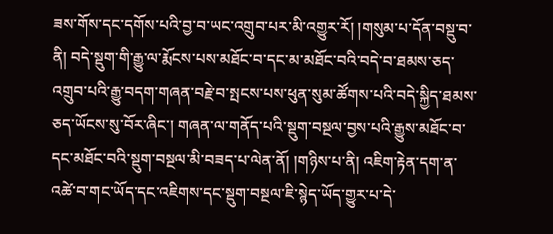ཟས་གོས་དང་དགོས་པའི་བྱ་བ་ཡང་འགྲུབ་པར་མི་འགྱུར་རོ། །གསུམ་པ་དོན་བསྡུ་བ་ནི། བདེ་སྡུག་གི་རྒྱུ་ལ་རྨོངས་པས་མཐོང་བ་དང་མ་མཐོང་བའི་བདེ་བ་ཐམས་ཅད་འགྲུབ་པའི་རྒྱུ་བདག་གཞན་བརྗེ་བ་སྤངས་པས་ཕུན་སུམ་ཚོགས་པའི་བདེ་སྐྱིད་ཐམས་ཅད་ཡོངས་སུ་བོར་ཞིང་། གཞན་ལ་གནོད་པའི་སྡུག་བསྔལ་བྱས་པའི་རྒྱུས་མཐོང་བ་དང་མཐོང་བའི་སྡུག་བསྔལ་མི་བཟད་པ་ལེན་ནོ། །གཉིས་པ་ནི། འཇིག་རྟེན་དག་ན་འཚེ་བ་གང་ཡོད་དང་འཇིགས་དང་སྡུག་བསྔལ་ཇི་སྙེད་ཡོད་གྱུར་པ་དེ་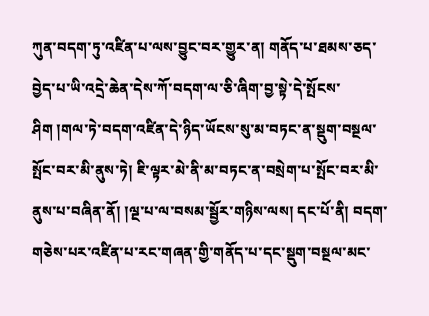ཀུན་བདག་ཏུ་འཛིན་པ་ལས་བྱུང་བར་གྱུར་ན། གནོད་པ་ཐམས་ཅད་བྱེད་པ་ཡི་འདྲེ་ཆེན་དེས་ཀོ་བདག་ལ་ཅི་ཞིག་བྱ་སྟེ་དེ་སྤོངས་ཤིག །གལ་ཏེ་བདག་འཛིན་དེ་ཉིད་ཡོངས་སུ་མ་བཏང་ན་སྡུག་བསྔལ་སྤོང་བར་མི་ནུས་ཏེ། ཇི་ལྟར་མེ་ནི་མ་བཏང་ན་བསྲེག་པ་སྤོང་བར་མི་ནུས་པ་བཞིན་ནོ། །ལྔ་པ་ལ་བསམ་སྦྱོར་གཉིས་ལས། དང་པོ་ནི། བདག་གཅེས་པར་འཛིན་པ་རང་གཞན་གྱི་གནོད་པ་དང་སྡུག་བསྔལ་མང་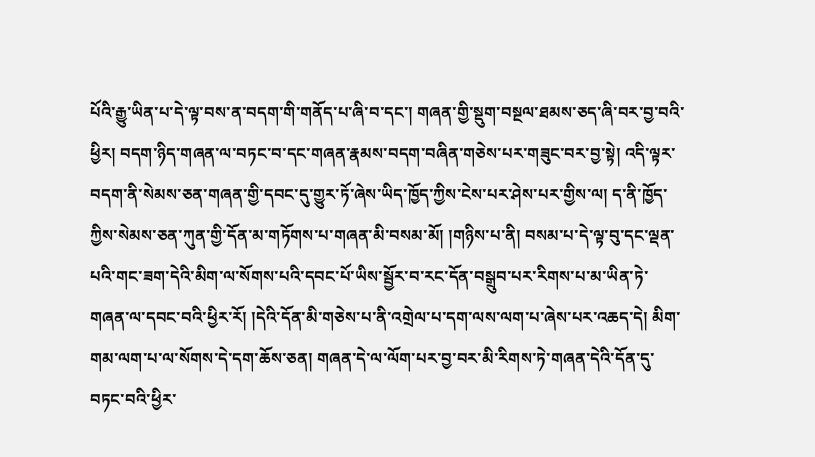པོའི་རྒྱུ་ཡིན་པ་དེ་ལྟ་བས་ན་བདག་གི་གནོད་པ་ཞི་བ་དང་། གཞན་གྱི་སྡུག་བསྔལ་ཐམས་ཅད་ཞི་བར་བྱ་བའི་ཕྱིར། བདག་ཉིད་གཞན་ལ་བཏང་བ་དང་གཞན་རྣམས་བདག་བཞིན་གཅེས་པར་གཟུང་བར་བྱ་སྟེ། འདི་ལྟར་བདག་ནི་སེམས་ཅན་གཞན་གྱི་དབང་དུ་གྱུར་ཏོ་ཞེས་ཡིད་ཁྱོད་ཀྱིས་ངེས་པར་ཤེས་པར་གྱིས་ལ། ད་ནི་ཁྱོད་ཀྱིས་སེམས་ཅན་ཀུན་གྱི་དོན་མ་གཏོགས་པ་གཞན་མི་བསམ་མོ། །གཉིས་པ་ནི། བསམ་པ་དེ་ལྟ་བུ་དང་ལྡན་པའི་གང་ཟག་དེའི་མིག་ལ་སོགས་པའི་དབང་པོ་ཡིས་སྦྱོར་བ་རང་དོན་བསྒྲུབ་པར་རིགས་པ་མ་ཡིན་ཏེ་གཞན་ལ་དབང་བའི་ཕྱིར་རོ། །དེའི་དོན་མི་གཅེས་པ་ནི་འགྲེལ་པ་དག་ལས་ལག་པ་ཞེས་པར་འཆད་དེ། མིག་གམ་ལག་པ་ལ་སོགས་དེ་དག་ཆོས་ཅན། གཞན་དེ་ལ་ལོག་པར་བྱ་བར་མི་རིགས་ཏེ་གཞན་དེའི་དོན་དུ་བཏང་བའི་ཕྱིར་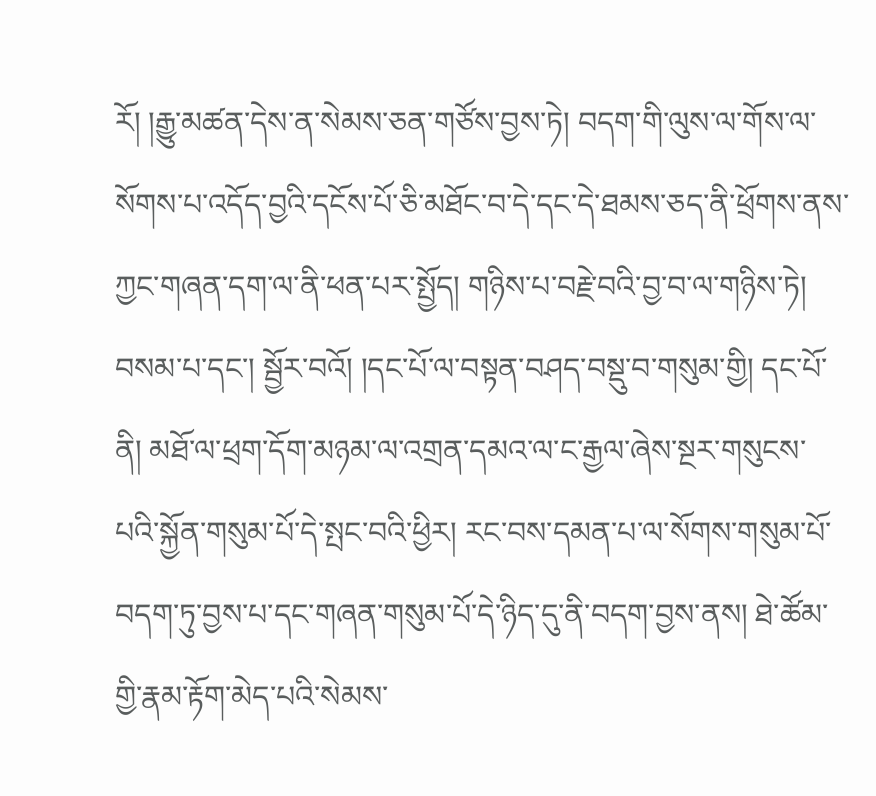རོ། །རྒྱུ་མཚན་དེས་ན་སེམས་ཅན་གཙོས་བྱས་ཏེ། བདག་གི་ལུས་ལ་གོས་ལ་སོགས་པ་འདོད་བྱའི་དངོས་པོ་ཅི་མཐོང་བ་དེ་དང་དེ་ཐམས་ཅད་ནི་ཕྲོགས་ནས་ཀྱང་གཞན་དག་ལ་ནི་ཕན་པར་སྤྱོད། གཉིས་པ་བརྗེ་བའི་བྱ་བ་ལ་གཉིས་ཏེ། བསམ་པ་དང་། སྦྱོར་བའོ། །དང་པོ་ལ་བསྟན་བཤད་བསྡུ་བ་གསུམ་གྱི། དང་པོ་ནི། མཐོ་ལ་ཕྲག་དོག་མཉམ་ལ་འགྲན་དམའ་ལ་ང་རྒྱལ་ཞེས་སྔར་གསུངས་པའི་སྐྱོན་གསུམ་པོ་དེ་སྤང་བའི་ཕྱིར། རང་བས་དམན་པ་ལ་སོགས་གསུམ་པོ་བདག་ཏུ་བྱས་པ་དང་གཞན་གསུམ་པོ་དེ་ཉིད་དུ་ནི་བདག་བྱས་ནས། ཐེ་ཚོམ་གྱི་རྣམ་རྟོག་མེད་པའི་སེམས་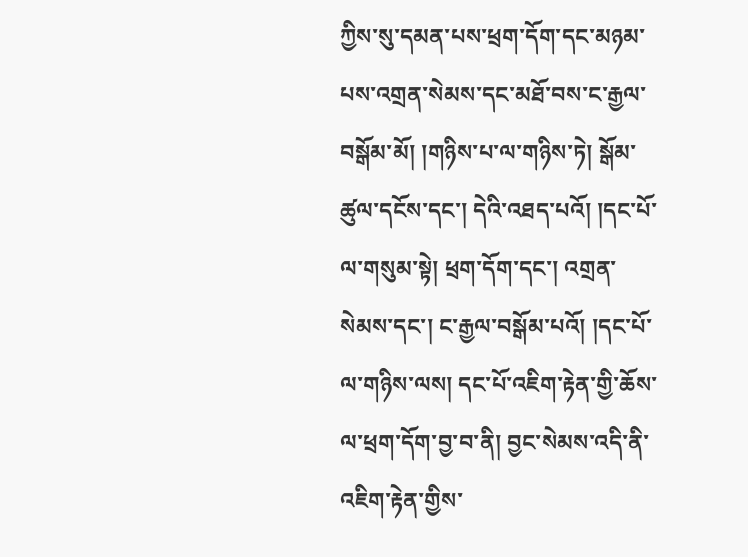ཀྱིས་སུ་དམན་པས་ཕྲག་དོག་དང་མཉམ་པས་འགྲན་སེམས་དང་མཐོ་བས་ང་རྒྱལ་བསྒོམ་མོ། །གཉིས་པ་ལ་གཉིས་ཏེ། སྒོམ་ཚུལ་དངོས་དང་། དེའི་འཐད་པའོ། །དང་པོ་ལ་གསུམ་སྟེ། ཕྲག་དོག་དང་། འགྲན་སེམས་དང་། ང་རྒྱལ་བསྒོམ་པའོ། །དང་པོ་ལ་གཉིས་ལས། དང་པོ་འཇིག་རྟེན་གྱི་ཆོས་ལ་ཕྲག་དོག་བྱ་བ་ནི། བྱང་སེམས་འདི་ནི་འཇིག་རྟེན་གྱིས་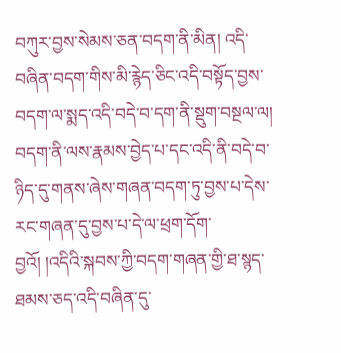བཀུར་བྱས་སེམས་ཅན་བདག་ནི་མིན། འདི་བཞིན་བདག་གིས་མི་རྙེད་ཅིང་འདི་བསྟོད་བྱས་བདག་ལ་སྨད་འདི་བདེ་བ་དག་ནི་སྡུག་བསྔལ་ལ། བདག་ནི་ལས་རྣམས་བྱེད་པ་དང་འདི་ནི་བདེ་བ་ཉིད་དུ་གནས་ཞེས་གཞན་བདག་ཏུ་བྱས་པ་དེས་རང་གཞན་དུ་བྱས་པ་དེ་ལ་ཕྲག་དོག་བྱའོ། །འདིའི་སྐབས་ཀྱི་བདག་གཞན་གྱི་ཐ་སྙད་ཐམས་ཅད་འདི་བཞིན་དུ་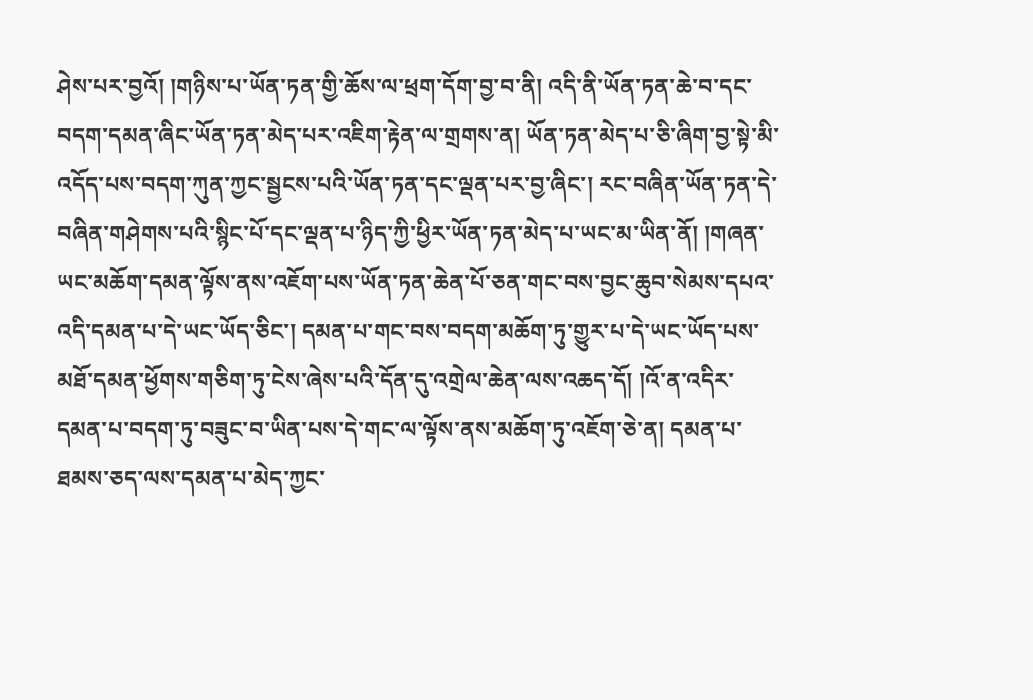ཤེས་པར་བྱའོ། །གཉིས་པ་ཡོན་ཏན་གྱི་ཆོས་ལ་ཕྲག་དོག་བྱ་བ་ནི། འདི་ནི་ཡོན་ཏན་ཆེ་བ་དང་བདག་དམན་ཞིང་ཡོན་ཏན་མེད་པར་འཇིག་རྟེན་ལ་གྲགས་ན། ཡོན་ཏན་མེད་པ་ཅི་ཞིག་བྱ་སྟེ་མི་འདོད་པས་བདག་ཀུན་ཀྱང་སྦྱངས་པའི་ཡོན་ཏན་དང་ལྡན་པར་བྱ་ཞིང་། རང་བཞིན་ཡོན་ཏན་དེ་བཞིན་གཤེགས་པའི་སྙིང་པོ་དང་ལྡན་པ་ཉིད་ཀྱི་ཕྱིར་ཡོན་ཏན་མེད་པ་ཡང་མ་ཡིན་ནོ། །གཞན་ཡང་མཆོག་དམན་ལྟོས་ནས་འཇོག་པས་ཡོན་ཏན་ཆེན་པོ་ཅན་གང་བས་བྱང་ཆུབ་སེམས་དཔའ་འདི་དམན་པ་དེ་ཡང་ཡོད་ཅིང་། དམན་པ་གང་བས་བདག་མཆོག་ཏུ་གྱུར་པ་དེ་ཡང་ཡོད་པས་མཐོ་དམན་ཕྱོགས་གཅིག་ཏུ་ངེས་ཞེས་པའི་དོན་དུ་འགྲེལ་ཆེན་ལས་འཆད་དོ། །འོ་ན་འདིར་དམན་པ་བདག་ཏུ་བཟུང་བ་ཡིན་པས་དེ་གང་ལ་ལྟོས་ནས་མཆོག་ཏུ་འཇོག་ཅེ་ན། དམན་པ་ཐམས་ཅད་ལས་དམན་པ་མེད་ཀྱང་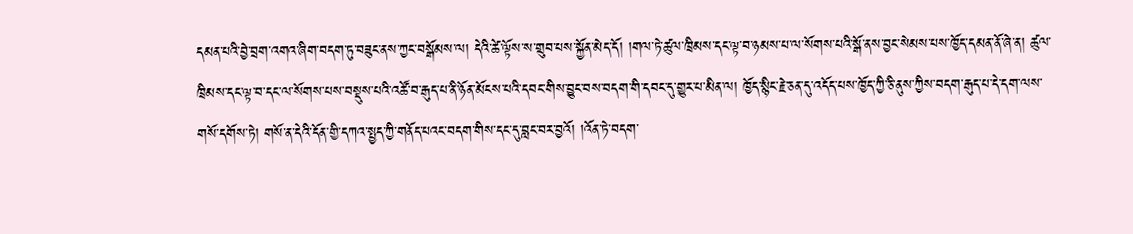དམན་པའི་བྱེ་བྲག་འགའ་ཞིག་བདག་ཏུ་བཟུང་ནས་ཀྱང་བསྒོམས་ལ། དེའི་ཚེ་ལྟོས་ས་གྲུབ་པས་སྐྱོན་མེད་དོ། །གལ་ཏེ་ཚུལ་ཁྲིམས་དང་ལྟ་བ་ཉམས་པ་ལ་སོགས་པའི་སྒོ་ནས་བྱང་སེམས་པས་ཁྱོད་དམན་ནོ་ཞེ་ན། ཚུལ་ཁྲིམས་དང་ལྟ་བ་དང་ལ་སོགས་པས་བསྡུས་པའི་འཚོ་བ་རྒུད་པ་ནི་ཉོན་མོངས་པའི་དབང་གིས་བྱུང་བས་བདག་གི་དབང་དུ་གྱུར་པ་མིན་ལ། ཁྱོད་སྙིང་རྗེ་ཅན་དུ་འདོད་པས་ཁྱོད་ཀྱི་ཅི་ནུས་ཀྱིས་བདག་རྒུད་པ་དེ་དག་ལས་གསོ་དགོས་ཏེ། གསོ་ན་དེའི་དོན་གྱི་དཀའ་སྤྱད་ཀྱི་གནོད་པའང་བདག་གིས་དང་དུ་བླང་བར་བྱའོ། །འོན་ཏེ་བདག་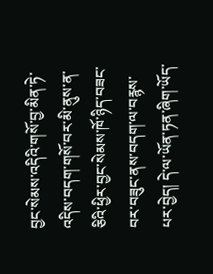བྱང་སེམས་འདིའི་གསོ་བྱ་མིན་ཏེ་འདིས་བདག་གསོ་བར་མི་ནུས་ན་ཅིའི་ཕྱིར་བྱང་སེམས་ཁོ་ཉིད་བཟང་བར་བཟུང་ནས་བདག་ལ་བརྙས་པར་བྱེད། དེ་ལ་ཡོན་ཏན་ཞིག་ཡོད་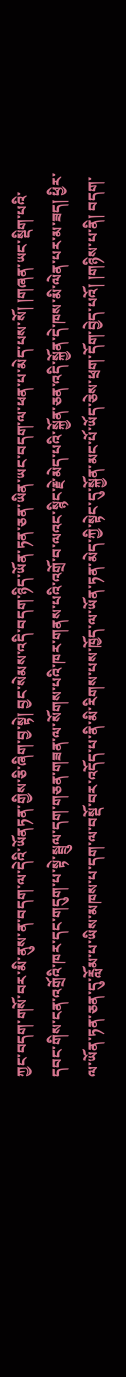ཀྱང་བདག་གསོ་བར་མི་ནུས་ན་བདག་ལ་དེའི་ཡོནཏན་གྱིས་ཅི་ཞིག་བྱ་སྟེ། བྱང་སེམས་འདི་བདག་ཉིད་ཡོན་ཏན་ཅན་ཡིན་ཡང་བདག་ལ་ཕན་པ་མེད་པས་སོ། །གཞན་ཡང་སྡིག་པའི་དབང་གིས་ངན་འགྲོའི་ཁར་དང་གདུག་པ་སྟེ་སྦྲུལ་དག་གཅན་གཟན་ལ་སོགས་པའི་ཁར་གནས་པའི་འགྲོ་བ་ལའང་སྙིང་རྗེ་མེད་པའི་སྐྱོན་ཅན་འདི་སྐྱོན་དེ་ཁས་མི་ལེན་པར་མ་ཟད། ཕྱིར་ལ་ཡོན་ཏན་ཅན་དུ་རློམ་པ་ཡིས་མཁས་པ་དག་ལ་བསྡོ་བར་འདོད་པ་ནི་མི་རིགས་པས་ཁྱོད་ལ་ཡོན་ཏན་མེད་ཀྱི་སྟེང་དུ་སྐྱོན་མང་པོ་ཡོད་ཅེས་ཕྲག་དོག་བྱེད་པའོ། །གཉིས་པ་ནི། བདག་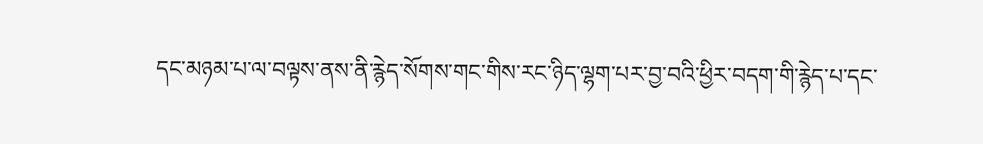དང་མཉམ་པ་ལ་བལྟས་ནས་ནི་རྙེད་སོགས་གང་གིས་རང་ཉིད་ལྷག་པར་བྱ་བའི་ཕྱིར་བདག་གི་རྙེད་པ་དང་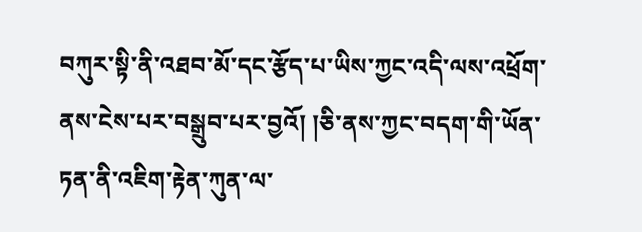བཀུར་སྟི་ནི་འཐབ་མོ་དང་རྩོད་པ་ཡིས་ཀྱང་འདི་ལས་འཕྲོག་ནས་ངེས་པར་བསྒྲུབ་པར་བྱའོ། །ཅི་ནས་ཀྱང་བདག་གི་ཡོན་ཏན་ནི་འཇིག་རྟེན་ཀུན་ལ་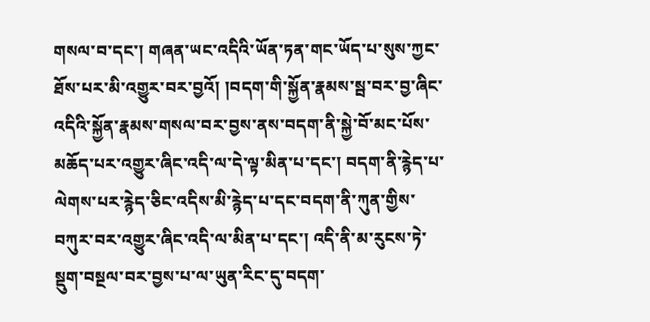གསལ་བ་དང་། གཞན་ཡང་འདིའི་ཡོན་ཏན་གང་ཡོད་པ་སུས་ཀྱང་ཐོས་པར་མི་འགྱུར་བར་བྱའོ། །བདག་གི་སྐྱོན་རྣམས་སྦ་བར་བྱ་ཞིང་འདིའི་སྐྱོན་རྣམས་གསལ་བར་བྱས་ནས་བདག་ནི་སྐྱེ་བོ་མང་པོས་མཆོད་པར་འགྱུར་ཞིང་འདི་ལ་དེ་ལྟ་མིན་པ་དང་། བདག་ནི་རྙེད་པ་ལེགས་པར་རྙེད་ཅིང་འདིས་མི་རྙེད་པ་དང་བདག་ནི་ཀུན་གྱིས་བཀུར་བར་འགྱུར་ཞིང་འདི་ལ་མིན་པ་དང་། འདི་ནི་མ་རུངས་ཏེ་སྡུག་བསྔལ་བར་བྱས་པ་ལ་ཡུན་རིང་དུ་བདག་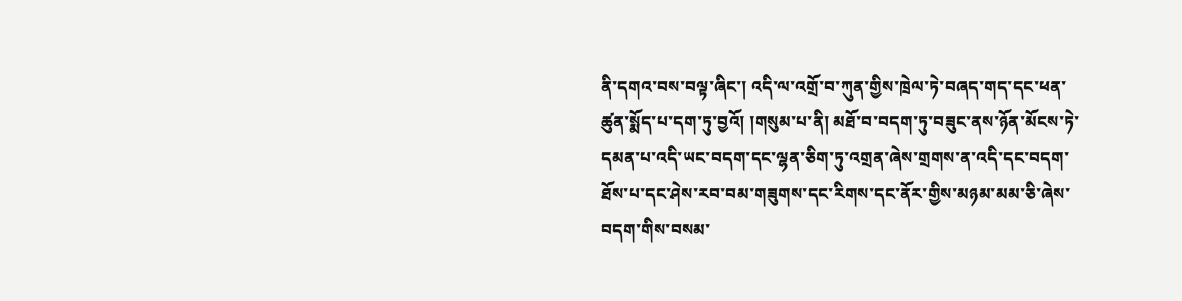ནི་དགའ་བས་བལྟ་ཞིང་། འདི་ལ་འགྲོ་བ་ཀུན་གྱིས་ཁྲེལ་ཏེ་བཞད་གད་དང་ཕན་ཚུན་སྨོད་པ་དག་ཏུ་བྱའོ། །གསུམ་པ་ནི། མཐོ་བ་བདག་ཏུ་བཟུང་ནས་ཉོན་མོངས་ཏེ་དམན་པ་འདི་ཡང་བདག་དང་ལྷན་ཅིག་ཏུ་འགྲན་ཞེས་གྲགས་ན་འདི་དང་བདག་ཐོས་པ་དང་ཤེས་རབ་བམ་གཟུགས་དང་རིགས་དང་ནོར་གྱིས་མཉམ་མམ་ཅི་ཞེས་བདག་གིས་བསམ་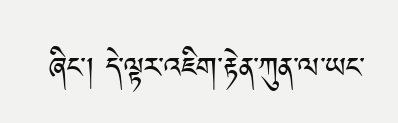ཞིང་། དེ་ལྟར་འཇིག་རྟེན་ཀུན་ལ་ཡང་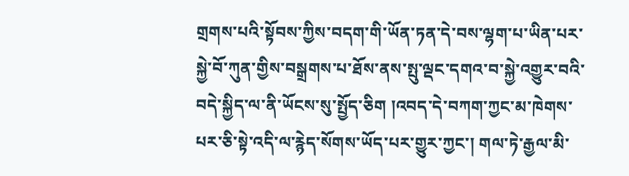གྲགས་པའི་སྟོབས་ཀྱིས་བདག་གི་ཡོན་ཏན་དེ་བས་ལྷག་པ་ཡིན་པར་སྐྱེ་བོ་ཀུན་གྱིས་བསྒྲགས་པ་ཐོས་ནས་སྤུ་ལྡང་དགའ་བ་སྐྱེ་འགྱུར་བའི་བདེ་སྐྱིད་ལ་ནི་ཡོངས་སུ་སྤྱོད་ཅིག །འབད་དེ་བཀག་ཀྱང་མ་ཁེགས་པར་ཅི་སྟེ་འདི་ལ་རྙེད་སོགས་ཡོད་པར་གྱུར་ཀྱང་། གལ་ཏེ་རྒྱལ་མི་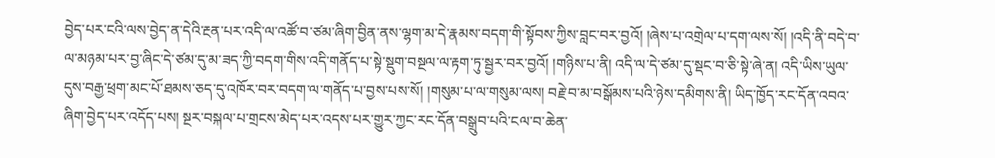བྱེད་པར་ངའི་ལས་བྱེད་ན་དེའི་རྔན་པར་འདི་ལ་འཚོ་བ་ཙམ་ཞིག་བྱིན་ནས་ལྷག་མ་དེ་རྣམས་བདག་གི་སྟོབས་ཀྱིས་བླང་བར་བྱའོ། །ཞེས་པ་འགྲེལ་པ་དག་ལས་སོ། །འདི་ནི་བདེ་བ་ལ་མཉམ་པར་བྱ་ཞིང་དེ་ཙམ་དུ་མ་ཟད་ཀྱི་བདག་གིས་འདི་གནོད་པ་སྟེ་སྡུག་བསྔལ་ལ་རྟག་ཏུ་སྦྱར་བར་བྱའོ། །གཉིས་པ་ནི། འདི་ལ་དེ་ཙམ་དུ་སྡང་བ་ཅི་སྟེ་ཞེ་ན། འདི་ཡིས་ཡུལ་དུས་བརྒྱ་ཕྲག་མང་པོ་ཐམས་ཅད་དུ་འཁོར་བར་བདག་ལ་གནོད་པ་བྱས་པས་སོ། །གསུམ་པ་ལ་གསུམ་ལས། བརྗེ་བ་མ་བསྒོམས་པའི་ཉེས་དམིགས་ནི། ཡིད་ཁྱོད་རང་དོན་འབའ་ཞིག་བྱེད་པར་འདོད་པས། སྔར་བསྐལ་པ་གྲངས་མེད་པར་འདས་པར་གྱུར་ཀྱང་རང་དོན་བསྒྲུབ་པའི་ངལ་བ་ཆེན་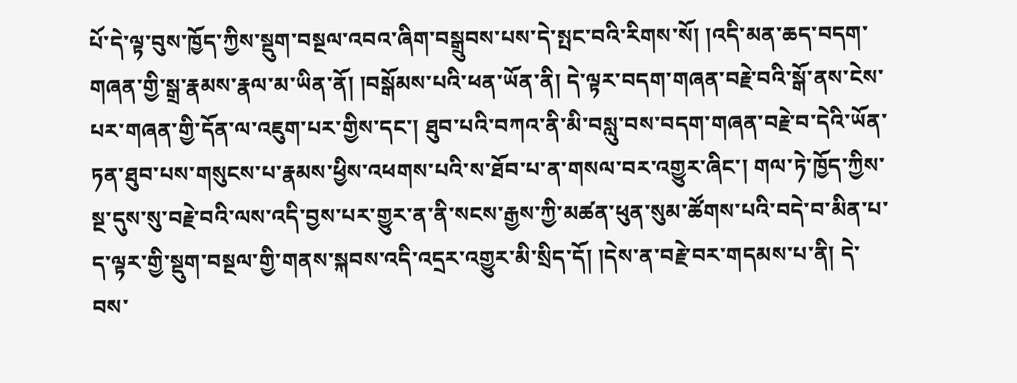པོ་དེ་ལྟ་བུས་ཁྱོད་ཀྱིས་སྡུག་བསྔལ་འབའ་ཞིག་བསྒྲུབས་པས་དེ་སྤང་བའི་རིགས་སོ། །འདི་མན་ཆད་བདག་གཞན་གྱི་སྒྲ་རྣམས་རྣལ་མ་ཡིན་ནོ། །བསྒོམས་པའི་ཕན་ཡོན་ནི། དེ་ལྟར་བདག་གཞན་བརྗེ་བའི་སྒོ་ནས་ངེས་པར་གཞན་གྱི་དོན་ལ་འཇུག་པར་གྱིས་དང་། ཐུབ་པའི་བཀའ་ནི་མི་བསླུ་བས་བདག་གཞན་བརྗེ་བ་དེའི་ཡོན་ཏན་ཐུབ་པས་གསུངས་པ་རྣམས་ཕྱིས་འཕགས་པའི་ས་ཐོབ་པ་ན་གསལ་བར་འགྱུར་ཞིང་། གལ་ཏེ་ཁྱོད་ཀྱིས་སྔ་དུས་སུ་བརྗེ་བའི་ལས་འདི་བྱས་པར་གྱུར་ན་ནི་སངས་རྒྱས་ཀྱི་མཚན་ཕུན་སུམ་ཚོགས་པའི་བདེ་བ་མིན་པ་ད་ལྟར་གྱི་སྡུག་བསྔལ་གྱི་གནས་སྐབས་འདི་འདྲར་འགྱུར་མི་སྲིད་དོ། །དེས་ན་བརྗེ་བར་གདམས་པ་ནི། དེ་བས་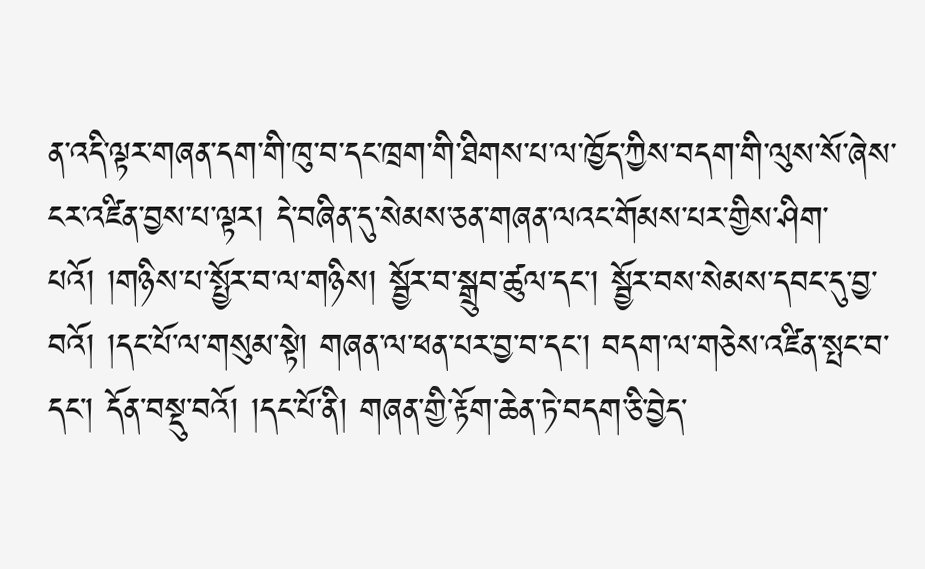ན་འདི་ལྟར་གཞན་དག་གི་ཁུ་བ་དང་ཁྲག་གི་ཐིགས་པ་ལ་ཁྱོད་ཀྱིས་བདག་གི་ལུས་སོ་ཞེས་ངར་འཛིན་བྱས་པ་ལྟར། དེ་བཞིན་དུ་སེམས་ཅན་གཞན་ལའང་གོམས་པར་གྱིས་ཤིག་པའོ། །གཉིས་པ་སྤྱོར་བ་ལ་གཉིས། སྦྱོར་བ་སྒྲུབ་ཚུལ་དང་། སྦྱོར་བས་སེམས་དབང་དུ་བྱ་བའོ། །དང་པོ་ལ་གསུམ་སྟེ། གཞན་ལ་ཕན་པར་བྱ་བ་དང་། བདག་ལ་གཅེས་འཛིན་སྤང་བ་དང་། དོན་བསྡུ་བའོ། །དང་པོ་ནི། གཞན་གྱི་རྟོག་ཆེན་ཏེ་བདག་ཅི་བྱེད་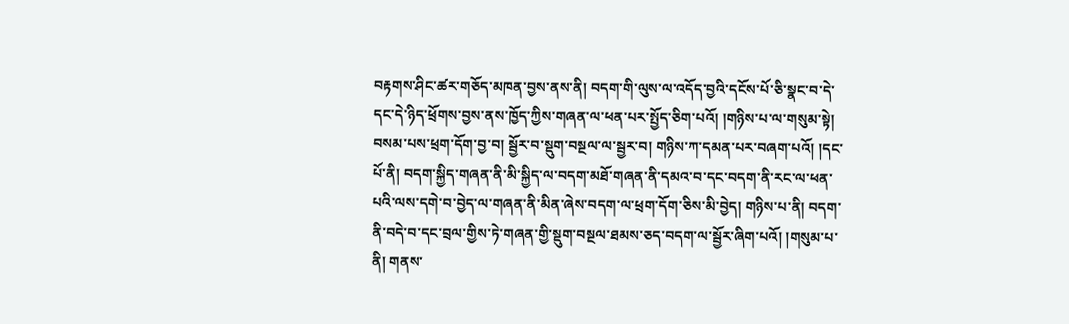བརྟགས་ཤིང་ཚར་གཅོད་མཁན་བྱས་ནས་ནི། བདག་གི་ལུས་ལ་འདོད་བྱའི་དངོས་པོ་ཅི་སྣང་བ་དེ་དང་དེ་ཉིད་ཕྲོགས་བྱས་ནས་ཁྱོད་ཀྱིས་གཞན་ལ་ཕན་པར་སྤྱོད་ཅིག་པའོ། །གཉིས་པ་ལ་གསུམ་སྟེ། བསམ་པས་ཕྲག་དོག་བྱ་བ། སྦྱོར་བ་སྡུག་བསྔལ་ལ་སྦྱར་བ། གཉིས་ཀ་དམན་པར་བཞག་པའོ། །དང་པོ་ནི། བདག་སྐྱིད་གཞན་ནི་མི་སྐྱིད་ལ་བདག་མཐོ་གཞན་ནི་དམའ་བ་དང་བདག་ནི་རང་ལ་ཕན་པའི་ལས་དགེ་བ་བྱེད་ལ་གཞན་ནི་མིན་ཞེས་བདག་ལ་ཕྲག་དོག་ཅིས་མི་བྱེད། གཉིས་པ་ནི། བདག་ནི་བདེ་བ་དང་བྲལ་གྱིས་ཏེ་གཞན་གྱི་སྡུག་བསྔལ་ཐམས་ཅད་བདག་ལ་སྦྱོར་ཞིག་པའོ། །གསུམ་པ་ནི། གནས་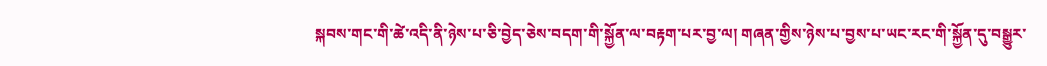སྐབས་གང་གི་ཚེ་འདི་ནི་ཉེས་པ་ཅི་བྱེད་ཅེས་བདག་གི་སྐྱོན་ལ་བརྟག་པར་བྱ་ལ། གཞན་གྱིས་ཉེས་པ་བྱས་པ་ཡང་རང་གི་སྐྱོན་དུ་བསྒྱུར་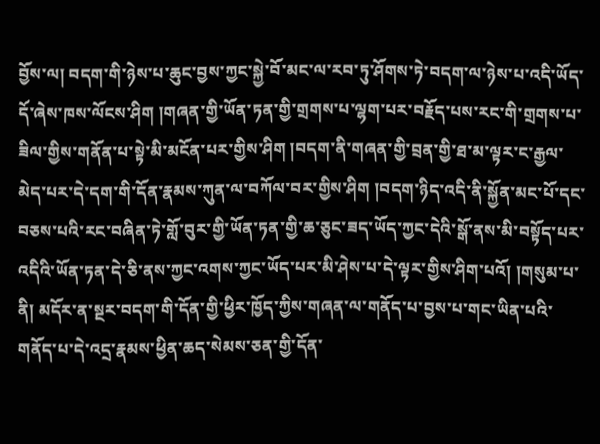བྱོས་ལ། བདག་གི་ཉེས་པ་ཆུང་བྱས་ཀྱང་སྐྱེ་བོ་མང་ལ་རབ་ཏུ་ཤོགས་ཏེ་བདག་ལ་ཉེས་པ་འདི་ཡོད་དོ་ཞེས་ཁས་ལོངས་ཤིག །གཞན་གྱི་ཡོན་ཏན་གྱི་གྲགས་པ་ལྷག་པར་བརྗོད་པས་རང་གི་གྲགས་པ་ཟིལ་གྱིས་གནོན་པ་སྟེ་མི་མངོན་པར་གྱིས་ཤིག །བདག་ནི་གཞན་གྱི་བྲན་གྱི་ཐ་མ་ལྟར་ང་རྒྱལ་མེད་པར་དེ་དག་གི་དོན་རྣམས་ཀུན་ལ་བཀོལ་བར་གྱིས་ཤིག །བདག་ཉིད་འདི་ནི་སྐྱོན་མང་པོ་དང་བཅས་པའི་རང་བཞིན་ཏེ་གློ་བུར་གྱི་ཡོན་ཏན་གྱི་ཆ་ཅུང་ཟད་ཡོད་ཀྱང་དེའི་སྒོ་ནས་མི་བསྟོད་པར་འདིའི་ཡོན་ཏན་དེ་ཅི་ནས་ཀྱང་འགས་ཀྱང་ཡོད་པར་མི་ཤེས་པ་དེ་ལྟར་གྱིས་ཤིག་པའོ། །གསུམ་པ་ནི། མདོར་ན་སྔར་བདག་གི་དོན་གྱི་ཕྱིར་ཁྱོད་ཀྱིས་གཞན་ལ་གནོད་པ་བྱས་པ་གང་ཡིན་པའི་གནོད་པ་དེ་འདྲ་རྣམས་ཕྱིན་ཆད་སེམས་ཅན་གྱི་དོན་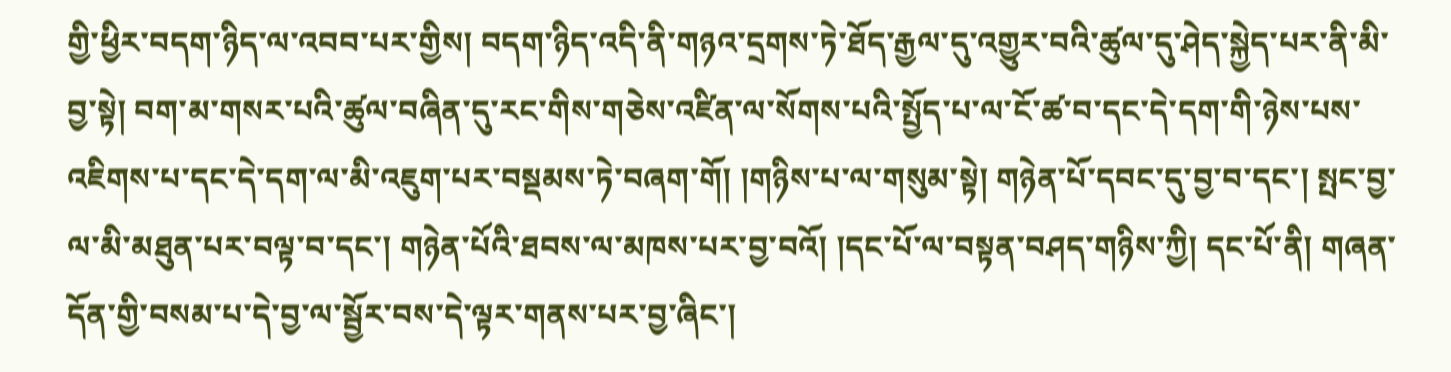གྱི་ཕྱིར་བདག་ཉིད་ལ་འབབ་པར་གྱིས། བདག་ཉིད་འདི་ནི་གཉའ་དྲགས་ཏེ་ཐོད་རྒྱལ་དུ་འགྱུར་བའི་ཚུལ་དུ་ཤེད་སྐྱེད་པར་ནི་མི་བྱ་སྟེ། བག་མ་གསར་པའི་ཚུལ་བཞིན་དུ་རང་གིས་གཅེས་འཛིན་ལ་སོགས་པའི་སྤྱོད་པ་ལ་ངོ་ཚ་བ་དང་དེ་དག་གི་ཉེས་པས་འཇིགས་པ་དང་དེ་དག་ལ་མི་འཇུག་པར་བསྡམས་ཏེ་བཞག་གོ། །གཉིས་པ་ལ་གསུམ་སྟེ། གཉེན་པོ་དབང་དུ་བྱ་བ་དང་། སྤང་བྱ་ལ་མི་མཐུན་པར་བལྟ་བ་དང་། གཉེན་པོའི་ཐབས་ལ་མཁས་པར་བྱ་བའོ། །དང་པོ་ལ་བསྟན་བཤད་གཉིས་ཀྱི། དང་པོ་ནི། གཞན་དོན་གྱི་བསམ་པ་དེ་བྱ་ལ་སྦྱོར་བས་དེ་ལྟར་གནས་པར་བྱ་ཞིང་།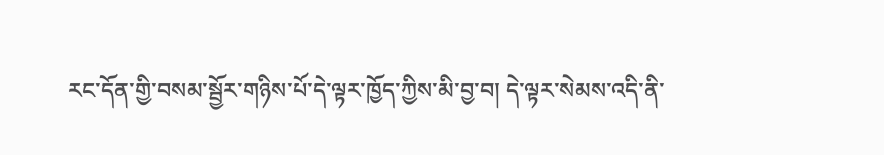རང་དོན་གྱི་བསམ་སྦྱོར་གཉིས་པོ་དེ་ལྟར་ཁྱོད་ཀྱིས་མི་བྱ་བ། དེ་ལྟར་སེམས་འདི་ནི་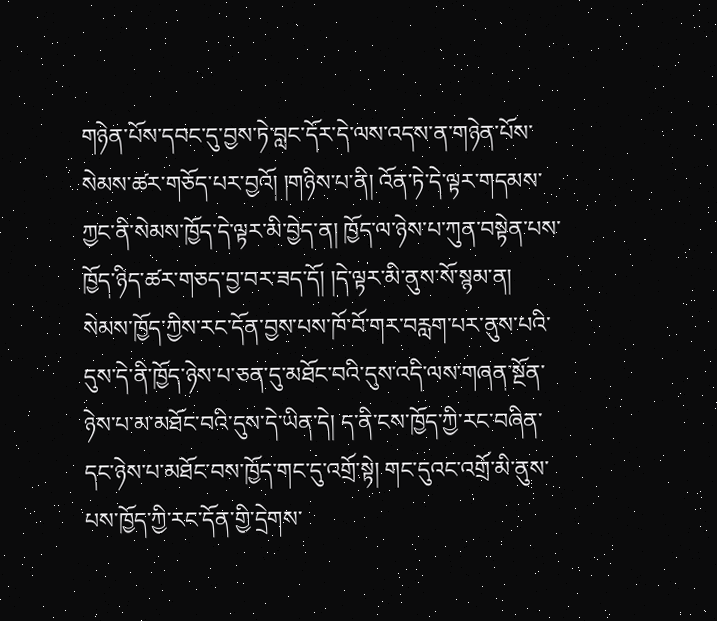གཉེན་པོས་དབང་དུ་བྱས་ཏེ་བླང་དོར་དེ་ལས་འདས་ན་གཉེན་པོས་སེམས་ཚར་གཅོད་པར་བྱའོ། །གཉིས་པ་ནི། འོན་ཏེ་དེ་ལྟར་གདམས་ཀྱང་ནི་སེམས་ཁྱོད་དེ་ལྟར་མི་བྱེད་ན། ཁྱོད་ལ་ཉེས་པ་ཀུན་བསྟེན་པས་ཁྱོད་ཉིད་ཚར་གཅད་བྱ་བར་ཟད་དོ། །དེ་ལྟར་མི་ནུས་སོ་སྙམ་ན། སེམས་ཁྱོད་ཀྱིས་རང་དོན་བྱས་པས་ཁོ་བོ་གར་བརླག་པར་ནུས་པའི་དུས་དེ་ནི་ཁྱོད་ཉེས་པ་ཅན་དུ་མཐོང་བའི་དུས་འདི་ལས་གཞན་སྔོན་ཉེས་པ་མ་མཐོང་བའི་དུས་དེ་ཡིན་དེ། ད་ནི་ངས་ཁྱོད་ཀྱི་རང་བཞིན་དང་ཉེས་པ་མཐོང་བས་ཁྱོད་གང་དུ་འགྲོ་སྟེ། གང་དུའང་འགྲོ་མི་ནུས་པས་ཁྱོད་ཀྱི་རང་དོན་གྱི་དྲེགས་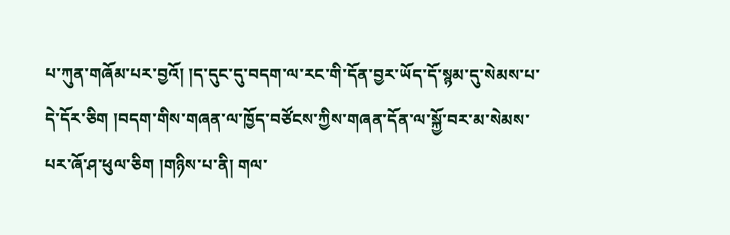པ་ཀུན་གཞོམ་པར་བྱའོ། །ད་དུང་དུ་བདག་ལ་རང་གི་དོན་བྱར་ཡོད་དོ་སྙམ་དུ་སེམས་པ་དེ་དོར་ཅིག །བདག་གིས་གཞན་ལ་ཁྱོད་བཙོངས་ཀྱིས་གཞན་དོན་ལ་སྐྱོ་བར་མ་སེམས་པར་ཞོ་ཤ་ཕུལ་ཅིག །གཉིས་པ་ནི། གལ་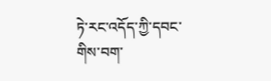ཏེ་རང་འདོད་ཀྱི་དབང་གིས་བག་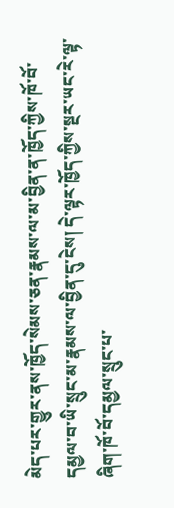མེད་པར་གྱུར་ནས་ཁྱོད་སེམས་ཅན་རྣམས་ལ་མ་བྱིན་ན་ཁྱོད་ཀྱིས་ཁོ་བོ་དམྱལ་བ་ཡི་སྲུང་མ་རྣམས་ལ་བྱིན་དུ་ངེས། དེ་ལྟར་ཁྱོད་ཀྱིས་སྔར་ཡང་རེ་ལྟ་ཞིག་ཁོ་བོ་དམྱལ་སྲུང་པ་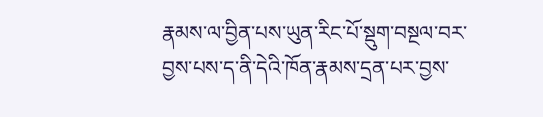རྣམས་ལ་བྱིན་པས་ཡུན་རིང་པོ་སྡུག་བསྔལ་བར་བྱས་པས་ད་ནི་དེའི་ཁོན་རྣམས་དྲན་པར་བྱས་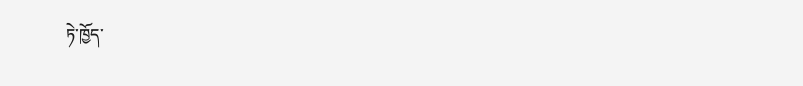ཏེ་ཁྱོད་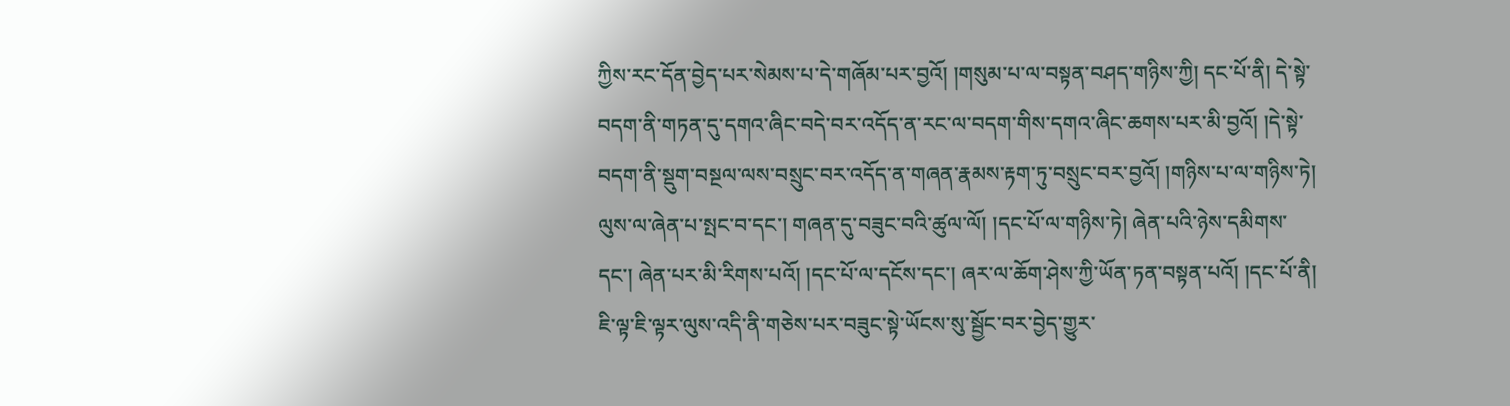ཀྱིས་རང་དོན་བྱེད་པར་སེམས་པ་དེ་གཞོམ་པར་བྱའོ། །གསུམ་པ་ལ་བསྟན་བཤད་གཉིས་ཀྱི། དང་པོ་ནི། དེ་སྟེ་བདག་ནི་གཏན་དུ་དགའ་ཞིང་བདེ་བར་འདོད་ན་རང་ལ་བདག་གིས་དགའ་ཞིང་ཆགས་པར་མི་བྱའོ། །དེ་སྟེ་བདག་ནི་སྡུག་བསྔལ་ལས་བསྲུང་བར་འདོད་ན་གཞན་རྣམས་རྟག་ཏུ་བསྲུང་བར་བྱའོ། །གཉིས་པ་ལ་གཉིས་ཏེ། ལུས་ལ་ཞེན་པ་སྤང་བ་དང་། གཞན་དུ་བཟུང་བའི་ཚུལ་ལོ། །དང་པོ་ལ་གཉིས་ཏེ། ཞེན་པའི་ཉེས་དམིགས་དང་། ཞེན་པར་མི་རིགས་པའོ། །དང་པོ་ལ་དངོས་དང་། ཞར་ལ་ཆོག་ཤེས་ཀྱི་ཡོན་ཏན་བསྟན་པའོ། །དང་པོ་ནི། ཇི་ལྟ་ཇི་ལྟར་ལུས་འདི་ནི་གཅེས་པར་བཟུང་སྟེ་ཡོངས་སུ་སྦྱོང་བར་བྱེད་གྱུར་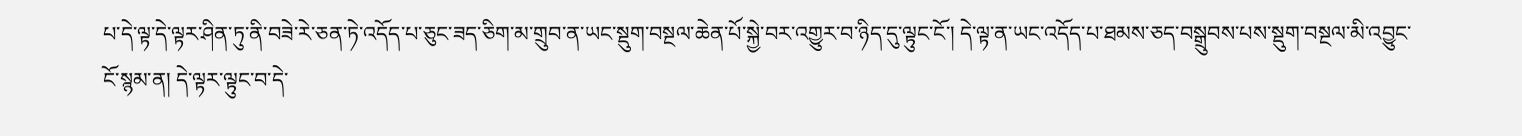པ་དེ་ལྟ་དེ་ལྟར་ཤིན་ཏུ་ནི་བཟེ་རེ་ཅན་ཏེ་འདོད་པ་ཅུང་ཟད་ཅིག་མ་གྲུབ་ན་ཡང་སྡུག་བསྔལ་ཆེན་པོ་སྐྱེ་བར་འགྱུར་བ་ཉིད་དུ་ལྟུང་ངོ་། དེ་ལྟ་ན་ཡང་འདོད་པ་ཐམས་ཅད་བསྒྲུབས་པས་སྡུག་བསྔལ་མི་འབྱུང་ངོ་སྙམ་ན། དེ་ལྟར་ལྟུང་བ་དེ་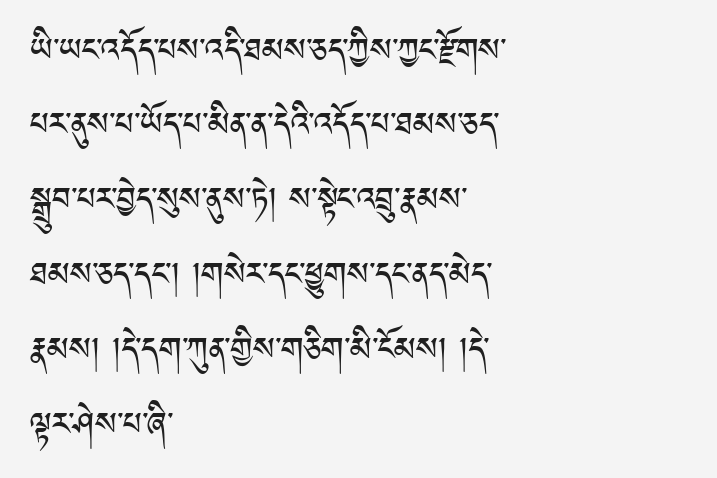ཡི་ཡང་འདོད་པས་འདི་ཐམས་ཅད་ཀྱིས་ཀྱང་རྫོགས་པར་ནུས་པ་ཡོད་པ་མིན་ན་དེའི་འདོད་པ་ཐམས་ཅད་སྒྲུབ་པར་བྱེད་སུས་ནུས་ཏེ། ས་སྟེང་འབྲུ་རྣམས་ཐམས་ཅད་དང་། །གསེར་དང་ཕྱུགས་དང་ནད་མེད་རྣམས། །དེ་དག་ཀུན་གྱིས་གཅིག་མི་ངོམས། །དེ་ལྟར་ཤེས་པ་ཞི་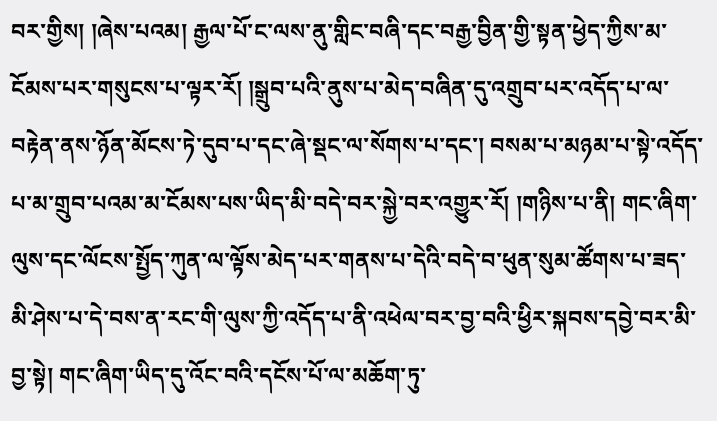བར་གྱིས། །ཞེས་པའམ། རྒྱལ་པོ་ང་ལས་ནུ་གླིང་བཞི་དང་བརྒྱ་བྱིན་གྱི་སྟན་ཕྱེད་ཀྱིས་མ་ངོམས་པར་གསུངས་པ་ལྟར་རོ། །སྒྲུབ་པའི་ནུས་པ་མེད་བཞིན་དུ་འགྲུབ་པར་འདོད་པ་ལ་བརྟེན་ནས་ཉོན་མོངས་ཏེ་དུབ་པ་དང་ཞེ་སྡང་ལ་སོགས་པ་དང་། བསམ་པ་མཉམ་པ་སྟེ་འདོད་པ་མ་གྲུབ་པའམ་མ་ངོམས་པས་ཡིད་མི་བདེ་བར་སྐྱེ་བར་འགྱུར་རོ། །གཉིས་པ་ནི། གང་ཞིག་ལུས་དང་ལོངས་སྤྱོད་ཀུན་ལ་ལྟོས་མེད་པར་གནས་པ་དེའི་བདེ་བ་ཕུན་སུམ་ཚོགས་པ་ཟད་མི་ཤེས་པ་དེ་བས་ན་རང་གི་ལུས་ཀྱི་འདོད་པ་ནི་འཕེལ་བར་བྱ་བའི་ཕྱིར་སྐབས་དབྱེ་བར་མི་བྱ་སྟེ། གང་ཞིག་ཡིད་དུ་འོང་བའི་དངོས་པོ་ལ་མཆོག་ཏུ་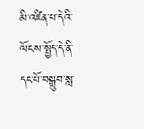མི་འཛིན་པ་དེའི་ལོངས་སྤྱོད་དེ་ནི་དང་པོ་བསྒྲུབ་སླ་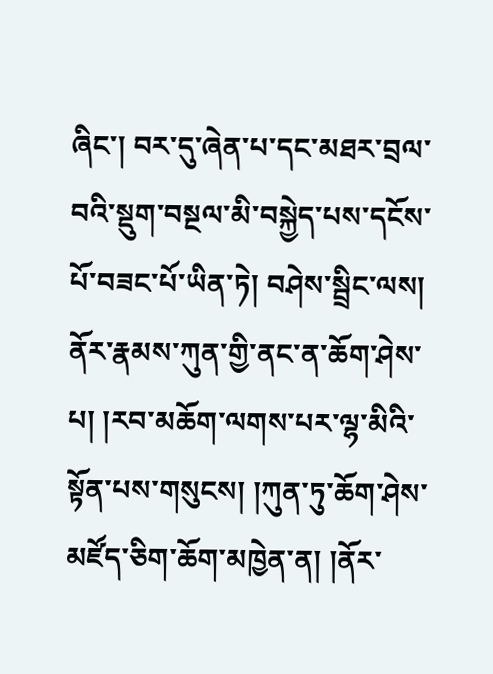ཞིང་། བར་དུ་ཞེན་པ་དང་མཐར་བྲལ་བའི་སྡུག་བསྔལ་མི་བསྐྱེད་པས་དངོས་པོ་བཟང་པོ་ཡིན་ཏེ། བཤེས་སྦྲིང་ལས། ནོར་རྣམས་ཀུན་གྱི་ནང་ན་ཆོག་ཤེས་པ། །རབ་མཆོག་ལགས་པར་ལྷ་མིའི་སྟོན་པས་གསུངས། །ཀུན་ཏུ་ཆོག་ཤེས་མཛོད་ཅིག་ཆོག་མཁྱེན་ན། །ནོར་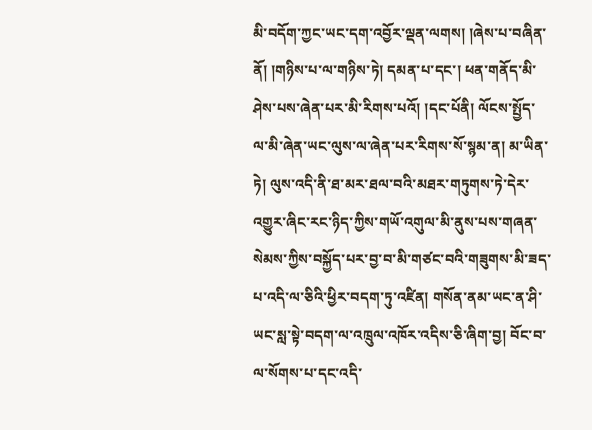མི་བདོག་ཀྱང་ཡང་དག་འབྱོར་ལྡན་ལགས། །ཞེས་པ་བཞིན་ནོ། །གཉིས་པ་ལ་གཉིས་ཏེ། དམན་པ་དང་། ཕན་གནོད་མི་ཤེས་པས་ཞེན་པར་མི་རིགས་པའོ། །དང་པོནི། ལོངས་སྤྱོད་ལ་མི་ཞེན་ཡང་ལུས་ལ་ཞེན་པར་རིགས་སོ་སྙམ་ན། མ་ཡིན་ཏེ། ལུས་འདི་ནི་ཐ་མར་ཐལ་བའི་མཐར་གཏུགས་ཏེ་དེར་འགྱུར་ཞིང་རང་ཉིད་ཀྱིས་གཡོ་འགུལ་མི་ནུས་པས་གཞན་སེམས་ཀྱིས་བསྐྱོད་པར་བྱ་བ་མི་གཙང་བའི་གཟུགས་མི་ཟད་པ་འདི་ལ་ཅིའི་ཕྱིར་བདག་ཏུ་འཛིན། གསོན་ནམ་ཡང་ན་ཤི་ཡང་སླ་སྟེ་བདག་ལ་འཁྲུལ་འཁོར་འདིས་ཅི་ཞིག་བྱ། བོང་བ་ལ་སོགས་པ་དང་འདི་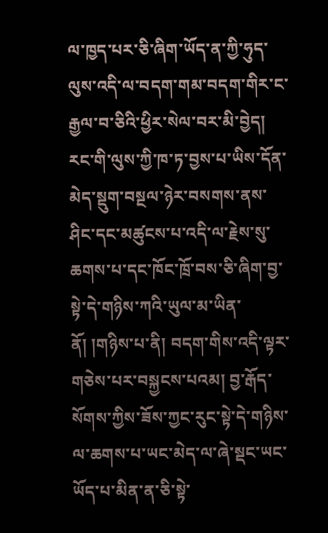ལ་ཁྱད་པར་ཅི་ཞིག་ཡོད་ན་ཀྱི་ཧུད་ལུས་འདི་ལ་བདག་གམ་བདག་གིར་ང་རྒྱལ་བ་ཅིའི་ཕྱིར་སེལ་བར་མི་བྱེད། རང་གི་ལུས་ཀྱི་ཁ་ཏ་བྱས་པ་ཡིས་དོན་མེད་སྡུག་བསྔལ་ཉེར་བསགས་ནས་ཤིང་དང་མཚུངས་པ་འདི་ལ་རྗེས་སུ་ཆགས་པ་དང་ཁོང་ཁྲོ་བས་ཅི་ཞིག་བྱ་སྟེ་དེ་གཉིས་ཀའི་ཡུལ་མ་ཡིན་ནོ། །གཉིས་པ་ནི། བདག་གིས་འདི་ལྟར་གཅེས་པར་བསྐྱངས་པའམ། བྱ་རྒོད་སོགས་ཀྱིས་ཟོས་ཀྱང་རུང་སྟེ་དེ་གཉིས་ལ་ཆགས་པ་ཡང་མེད་ལ་ཞེ་སྡང་ཡང་ཡོད་པ་མིན་ན་ཅི་སྟེ་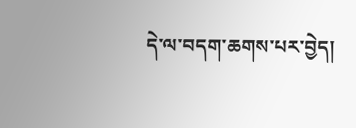དེ་ལ་བདག་ཆགས་པར་བྱེད།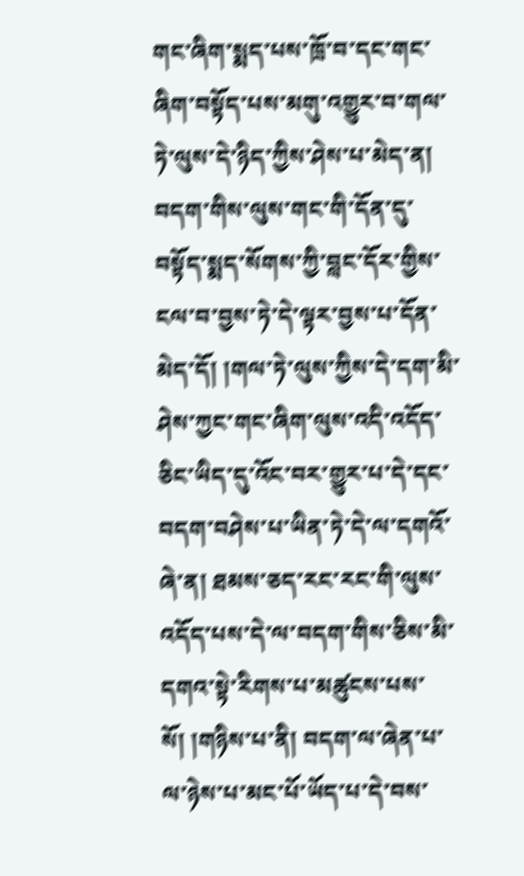གང་ཞིག་སྨད་པས་ཁྲོ་བ་དང་གང་ཞིག་བསྟོད་པས་མགུ་འགྱུར་བ་གལ་ཏེ་ལུས་དེ་ཉིད་ཀྱིས་ཤེས་པ་མེད་ན། བདག་གིས་ལུས་གང་གི་དོན་དུ་བསྟོད་སྨད་སོགས་ཀྱི་བླང་དོར་གྱིས་ངལ་བ་བྱས་ཏེ་དེ་ལྟར་བྱས་པ་དོན་མེད་དོ། །གལ་ཏེ་ལུས་ཀྱིས་དེ་དག་མི་ཤེས་ཀྱང་གང་ཞིག་ལུས་འདི་འདོད་ཅིང་ཡིད་དུ་འོང་བར་གྱུར་པ་དེ་དང་བདག་བཤེས་པ་ཡིན་ཏེ་དེ་ལ་དགའོ་ཞེ་ན། ཐམས་ཅད་རང་རང་གི་ལུས་འདོད་པས་དེ་ལ་བདག་གིས་ཅིས་མི་དགའ་སྟེ་རིགས་པ་མཚུངས་པས་སོ། །གཉིས་པ་ནི། བདག་ལ་ཞེན་པ་ལ་ཉེས་པ་མང་པོ་ཡོད་པ་དེ་བས་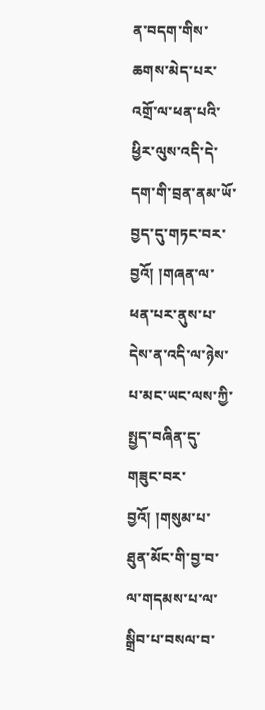ན་བདག་གིས་ཆགས་མེད་པར་འགྲོ་ལ་ཕན་པའི་ཕྱིར་ལུས་འདི་དེ་དག་གི་བྲན་ནམ་ཡོ་བྱད་དུ་གཏང་བར་བྱའོ། །གཞན་ལ་ཕན་པར་ནུས་པ་དེས་ན་འདི་ལ་ཉེས་པ་མང་ཡང་ལས་ཀྱི་སྤྱད་བཞིན་དུ་གཟུང་བར་བྱའོ། །གསུམ་པ་ཐུན་མོང་གི་བྱ་བ་ལ་གདམས་པ་ལ་སྒྲིབ་པ་བསལ་བ་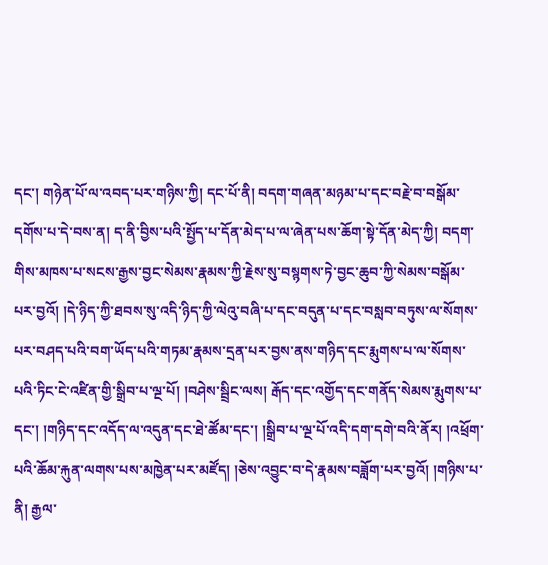དང་། གཉེན་པོ་ལ་འབད་པར་གཉིས་ཀྱི། དང་པོ་ནི། བདག་གཞན་མཉམ་པ་དང་བརྗེ་བ་བསྒོམ་དགོས་པ་དེ་བས་ན། ད་ནི་བྱིས་པའི་སྤྱོད་པ་དོན་མེད་པ་ལ་ཞེན་པས་ཆོག་སྟེ་དོན་མེད་ཀྱི། བདག་གིས་མཁས་པ་སངས་རྒྱས་བྱང་སེམས་རྣམས་ཀྱི་རྗེས་སུ་བསྙགས་ཏེ་བྱང་ཆུབ་ཀྱི་སེམས་བསྒོམ་པར་བྱའོ། །དེ་ཉིད་ཀྱི་ཐབས་སུ་འདི་ཉིད་ཀྱི་ལེའུ་བཞི་པ་དང་བདུན་པ་དང་བསླབ་བཏུས་ལ་སོགས་པར་བཤད་པའི་བག་ཡོད་པའི་གཏམ་རྣམས་དྲན་པར་བྱས་ནས་གཉིད་དང་རྨུགས་པ་ལ་སོགས་པའི་ཏིང་ངེ་འཛིན་གྱི་སྒྲིབ་པ་ལྔ་པོ། །བཤེས་སྦྲིང་ལས། རྒོད་དང་འགྱོད་དང་གནོད་སེམས་རྨུགས་པ་དང་། །གཉིད་དང་འདོད་ལ་འདུན་དང་ཐེ་ཚོམ་དང་། །སྒྲིབ་པ་ལྔ་པོ་འདི་དག་དགེ་བའི་ནོར། །འཕྲོག་པའི་ཆོམ་རྐུན་ལགས་པས་མཁྱེན་པར་མཛོད། །ཅེས་འབྱུང་བ་དེ་རྣམས་བཟློག་པར་བྱའོ། །གཉིས་པ་ནི། རྒྱལ་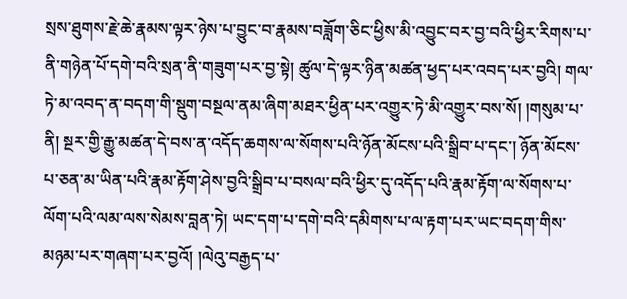སྲས་ཐུགས་རྗེ་ཆེ་རྣམས་ལྟར་ཉེས་པ་བྱུང་བ་རྣམས་བཟློག་ཅིང་ཕྱིས་མི་འབྱུང་བར་བྱ་བའི་ཕྱིར་རིགས་པ་ནི་གཉེན་པོ་དགེ་བའི་སྲན་ནི་གཟུག་པར་བྱ་སྟེ། ཚུལ་དེ་ལྟར་ཉིན་མཚན་ཕྱད་པར་འབད་པར་བྱའི། གལ་ཏེ་མ་འབད་ན་བདག་གི་སྡུག་བསྔལ་ནམ་ཞིག་མཐར་ཕྱིན་པར་འགྱུར་ཏེ་མི་འགྱུར་བས་སོ། །གསུམ་པ་ནི། སྔར་གྱི་རྒྱུ་མཚན་དེ་བས་ན་འདོད་ཆགས་ལ་སོགས་པའི་ཉོན་མོངས་པའི་སྒྲིབ་པ་དང་། ཉོན་མོངས་པ་ཅན་མ་ཡིན་པའི་རྣམ་རྟོག་ཤེས་བྱའི་སྒྲིབ་པ་བསལ་བའི་ཕྱིར་དུ་འདོད་པའི་རྣམ་རྟོག་ལ་སོགས་པ་ལོག་པའི་ལམ་ལས་སེམས་བླན་ཏེ། ཡང་དག་པ་དགེ་བའི་དམིགས་པ་ལ་རྟག་པར་ཡང་བདག་གིས་མཉམ་པར་གཞག་པར་བྱའོ། །ལེའུ་བརྒྱད་པ་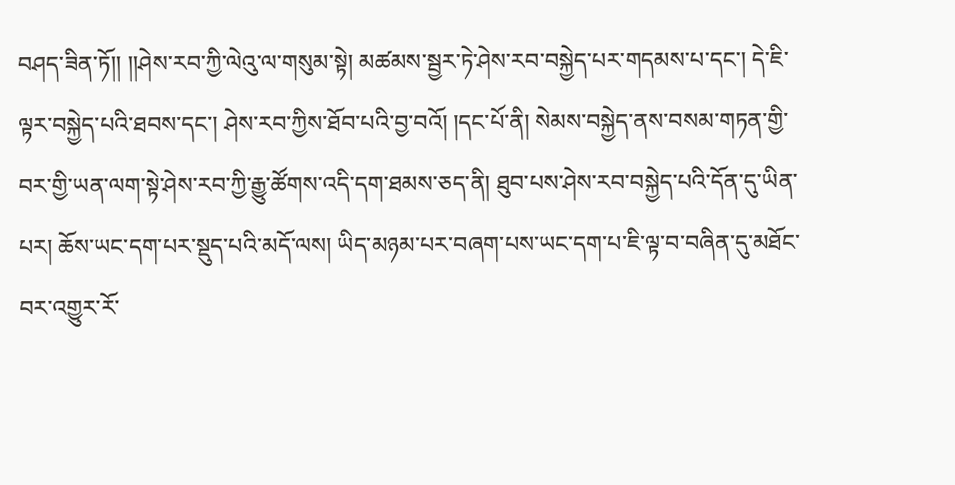བཤད་ཟིན་ཏོ།། །།ཤེས་རབ་ཀྱི་ལེའུ་ལ་གསུམ་སྟེ། མཚམས་སྦྱར་ཏེ་ཤེས་རབ་བསྐྱེད་པར་གདམས་པ་དང་། དེ་ཇི་ལྟར་བསྐྱེད་པའི་ཐབས་དང་། ཤེས་རབ་ཀྱིས་ཐོབ་པའི་བྱ་བའོ། །དང་པོ་ནི། སེམས་བསྐྱེད་ནས་བསམ་གཏན་གྱི་བར་གྱི་ཡན་ལག་སྟེ་ཤེས་རབ་ཀྱི་རྒྱུ་ཚོགས་འདི་དག་ཐམས་ཅད་ནི། ཐུབ་པས་ཤེས་རབ་བསྐྱེད་པའི་དོན་དུ་ཡིན་པར། ཆོས་ཡང་དག་པར་སྡུད་པའི་མདོ་ལས། ཡིད་མཉམ་པར་བཞག་པས་ཡང་དག་པ་ཇི་ལྟ་བ་བཞིན་དུ་མཐོང་བར་འགྱུར་རོ་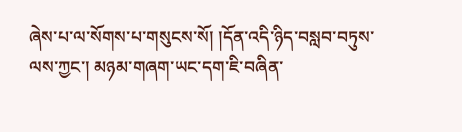ཞེས་པ་ལ་སོགས་པ་གསུངས་སོ། །དོན་འདི་ཉིད་བསླབ་བཏུས་ལས་ཀྱང་། མཉམ་གཞག་ཡང་དག་ཇི་བཞིན་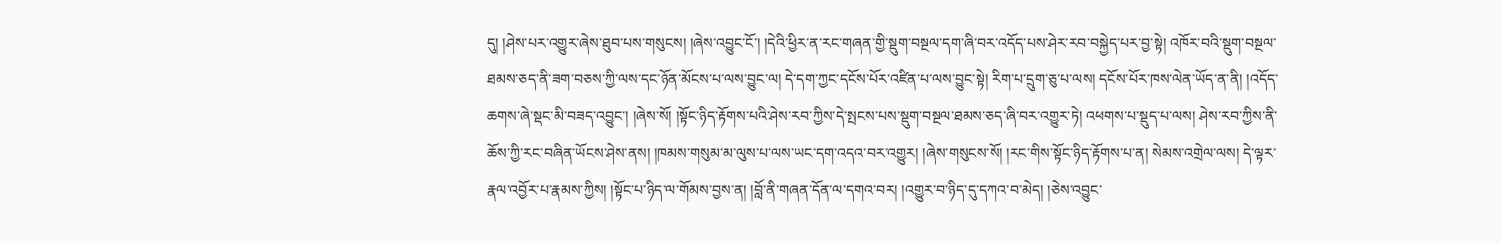དུ། །ཤེས་པར་འགྱུར་ཞེས་ཐུབ་པས་གསུངས། །ཞེས་འབྱུང་ངོ་། །དེའི་ཕྱིར་ན་རང་གཞན་གྱི་སྡུག་བསྔལ་དག་ཞི་བར་འདོད་པས་ཤེར་རབ་བསྐྱེད་པར་བྱ་སྟེ། འཁོར་བའི་སྡུག་བསྔལ་ཐམས་ཅད་ནི་ཟག་བཅས་ཀྱི་ལས་དང་ཉོན་མོངས་པ་ལས་བྱུང་ལ། དེ་དག་ཀྱང་དངོས་པོར་འཛིན་པ་ལས་བྱུང་སྟེ། རིག་པ་དྲུག་ཅུ་པ་ལས། དངོས་པོར་ཁས་ལེན་ཡོད་ན་ནི། །འདོད་ཆགས་ཞེ་སྡང་མི་བཟད་འབྱུང་། །ཞེས་སོ། །སྟོང་ཉིད་རྟོགས་པའི་ཤེས་རབ་ཀྱིས་དེ་སྤངས་པས་སྡུག་བསྔལ་ཐམས་ཅད་ཞི་བར་འགྱུར་ཏེ། འཕགས་པ་སྡུད་པ་ལས། ཤེས་རབ་ཀྱིས་ནི་ཆོས་ཀྱི་རང་བཞིན་ཡོངས་ཤེས་ནས། །ཁམས་གསུམ་མ་ལུས་པ་ལས་ཡང་དག་འདའ་བར་འགྱུར། །ཞེས་གསུངས་སོ། །རང་གིས་སྟོང་ཉིད་རྟོགས་པ་ན། སེམས་འགྲེལ་ལས། དེ་ལྟར་རྣལ་འབྱོར་པ་རྣམས་ཀྱིས། །སྟོང་པ་ཉིད་ལ་གོམས་བྱས་ན། །བློ་ནི་གཞན་དོན་ལ་དགའ་བར། །འགྱུར་བ་ཉིད་དུ་དཀའ་བ་མེད། །ཅེས་འབྱུང་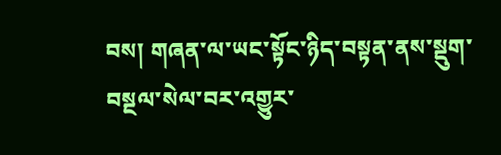བས། གཞན་ལ་ཡང་སྟོང་ཉིད་བསྟན་ནས་སྡུག་བསྔལ་སེལ་བར་འགྱུར་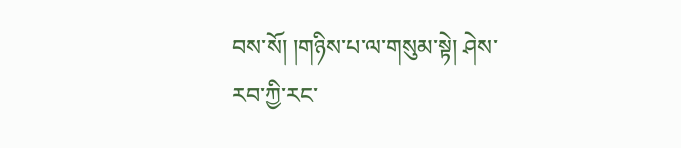བས་སོ། །གཉིས་པ་ལ་གསུམ་སྟེ། ཤེས་རབ་ཀྱི་རང་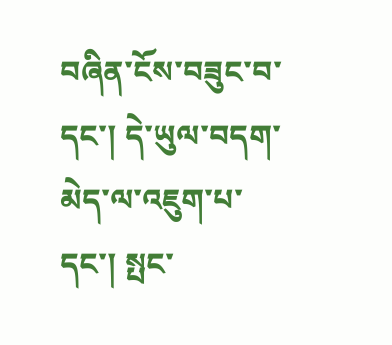བཞིན་ངོས་བཟུང་བ་དང་། དེ་ཡུལ་བདག་མེད་ལ་འཇུག་པ་དང་། སྤང་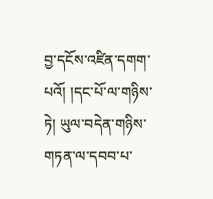བྱ་དངོས་འཛིན་དགག་པའོ། །དང་པོ་ལ་གཉིས་ཏེ། ཡུལ་བདེན་གཉིས་གཏན་ལ་དབབ་པ་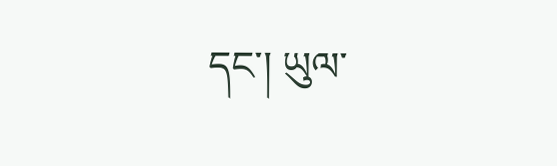དང་། ཡུལ་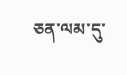ཅན་ལམ་དུ་